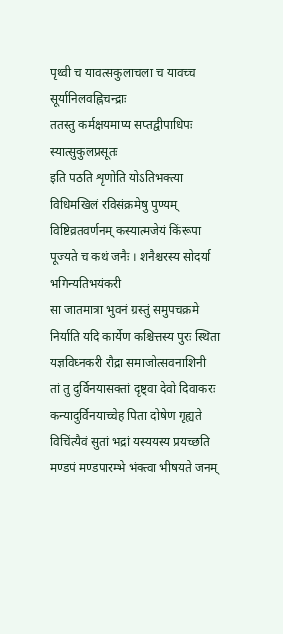पृथ्वी च यावत्सकुलाचला च यावच्च सूर्यानिलवह्निचन्द्राः
ततस्तु कर्मक्षयमाप्य सप्तद्वीपाधिपः स्यात्सुकुलप्रसूतः
इति पठति शृणोति योऽतिभक्त्या विधिमखिलं रविसंक्रमेषु पुण्यम्
विष्टिव्रतवर्णनम् कस्यात्मजेयं किंरूपा पूज्यते च कथं जनैः । शनैश्चरस्य सोदर्या भगिन्यतिभयंकरी
सा जातमात्रा भुवनं ग्रस्तुं समुपचक्रमे
निर्याति यदि कार्येण कश्चित्तस्य पुरः स्थिता
यज्ञविघ्नकरी रौद्रा समाजोत्सवनाशिनी
तां तु दुर्विनयासक्तां दृष्ट्वा देवो दिवाकरः
कन्यादुर्विनयाच्चेह पिता दोषेण गृह्यते
विचिंत्यैवं सुतां भद्रां यस्ययस्य प्रयच्छति
मण्डपं मण्डपारम्भे भंक्त्वा भीषयते जनम्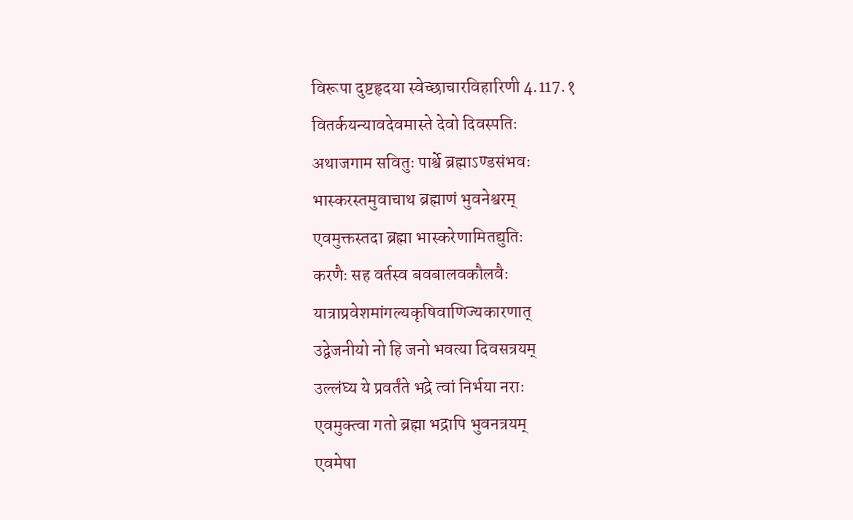विरूपा दुष्टहृदया स्वेच्छाचारविहारिणी 4.117.१
वितर्कयन्यावदेवमास्ते देवो दिवस्पतिः
अथाजगाम सवितुः पार्श्वे ब्रह्माऽण्डसंभवः
भास्करस्तमुवाचाथ ब्रह्माणं भुवनेश्वरम्
एवमुक्तस्तदा ब्रह्मा भास्करेणामितद्युतिः
करणैः सह वर्तस्व बवबालवकौलवैः
यात्राप्रवेशमांगल्यकृषिवाणिज्यकारणात्
उद्वेजनीयो नो हि जनो भवत्या दिवसत्रयम्
उल्लंघ्य ये प्रवर्तंते भद्रे त्वां निर्भया नराः
एवमुक्त्वा गतो ब्रह्मा भद्रापि भुवनत्रयम्
एवमेषा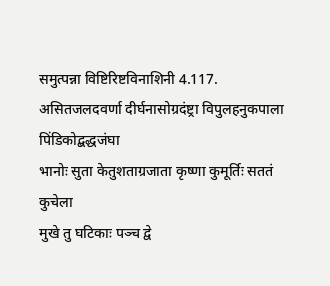समुत्पन्ना विष्टिरिष्टविनाशिनी 4.117.
असितजलदवर्णा दीर्घनासोग्रदंष्ट्रा विपुलहनुकपाला पिंडिकोद्बद्धजंघा
भानोः सुता केतुशताग्रजाता कृष्णा कुमूर्तिः सततं कुचेला
मुखे तु घटिकाः पञ्च द्वे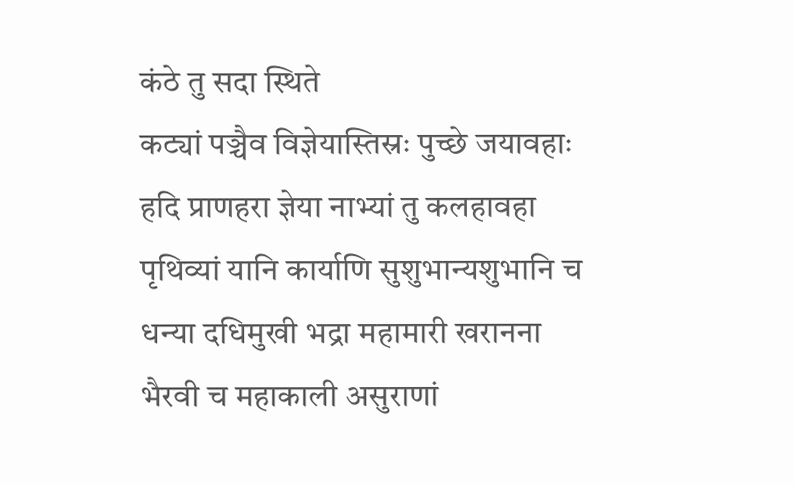कंठे तु सदा स्थिते
कट्यां पञ्चैव विज्ञेयास्तिस्रः पुच्छे जयावहाः
हदि प्राणहरा ज्ञेया नाभ्यां तु कलहावहा
पृथिव्यां यानि कार्याणि सुशुभान्यशुभानि च
धन्या दधिमुखी भद्रा महामारी खरानना
भैरवी च महाकाली असुराणां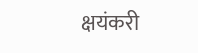क्षयंकरी